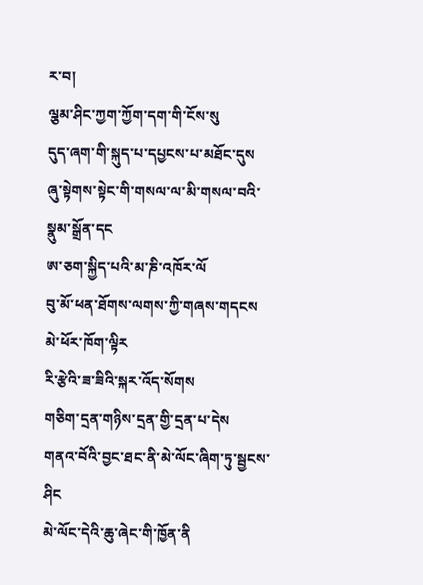ར་བ།
ལྕམ་ཤིང་ཀྱག་ཀྱོག་དག་གི་ངོས་སུ
དུད་ཞག་གི་སྐུད་པ་དཔྱངས་པ་མཐོང་དུས
ཞུ་སྟེགས་སྟེང་གི་གསལ་ལ་མི་གསལ་བའི་སྣུམ་སྒྲོན་དང
ཨ་ཅག་སྐྱིད་པའི་མ་ཎི་འཁོར་ལོ
བུ་མོ་ཕན་ཐོགས་ལགས་ཀྱི་གཞས་གདངས
མེ་ཕོར་ཁོག་ལྟིར
རི་རྩེའི་ཟ་ཟིའི་སྐར་འོད་སོགས
གཅིག་དྲན་གཉིས་དྲན་གྱི་དྲན་པ་དེས
གནའ་བོའི་བྱང་ཐང་ནི་མེ་ལོང་ཞིག་ཏུ་སྦྱངས་ཤིང
མེ་ལོང་དེའི་ཆུ་ཞེང་གི་ཁྱོན་ནི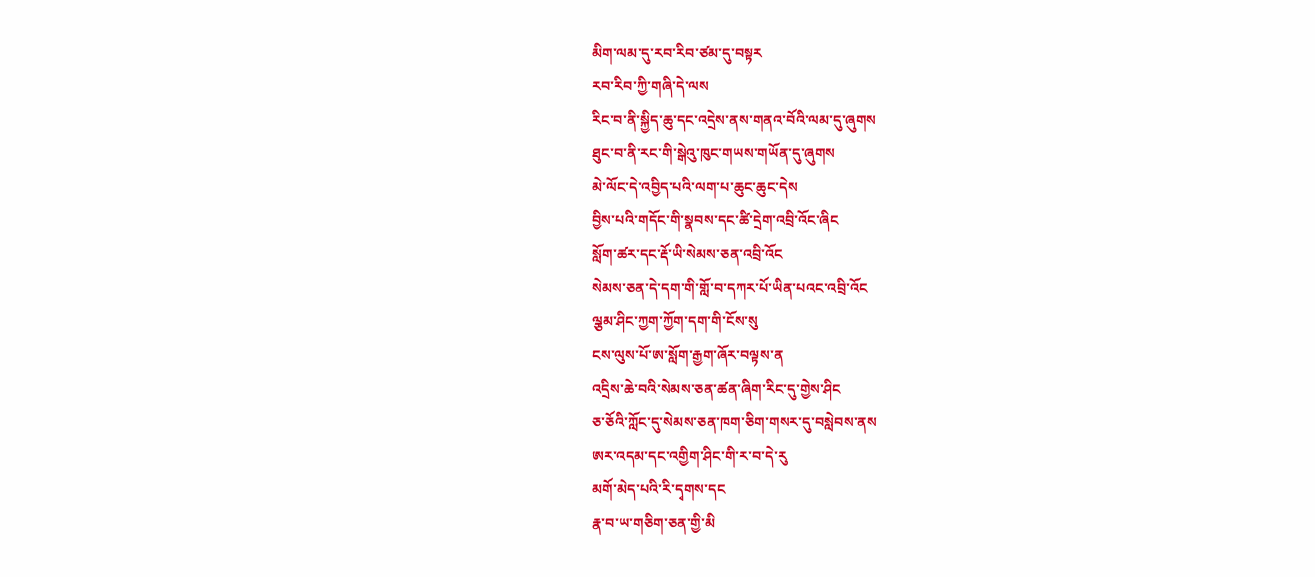མིག་ལམ་དུ་རབ་རིབ་ཙམ་དུ་བསྟར
རབ་རིབ་ཀྱི་གཞི་དེ་ལས
རིང་བ་ནི་སྐྱིད་ཆུ་དང་འདྲེས་ནས་གནའ་བོའི་ལམ་དུ་ཞུགས
ཐུང་བ་ནི་རང་གི་སྒེའུ་ཁུང་གཡས་གཡོན་དུ་ཞུགས
མེ་ལོང་དེ་འབྱིད་པའི་ལག་པ་ཆུང་ཆུང་དེས
བྱིས་པའི་གདོང་གི་སྣབས་དང་ཚི་དྲེག་འབྲི་འོང་ཞིང
སློག་ཚར་དང་རྡོ་ཡི་སེམས་ཅན་འབྲི་འོང
སེམས་ཅན་དེ་དག་གི་གློ་བ་དཀར་པོ་ཡིན་པའང་འབྲི་འོང
ལྕམ་ཤིང་ཀྱག་ཀྱོག་དག་གི་ངོས་སུ
ངས་ལུས་པོ་ཨ་སློག་རྒྱག་ཞོར་བལྟས་ན
འདྲིས་ཆེ་བའི་སེམས་ཅན་ཚན་ཞིག་རིང་དུ་གྱེས་ཤིང
ཅ་ཅོའི་ཀློང་དུ་སེམས་ཅན་ཁག་ཅིག་གསར་དུ་བསླེབས་ནས
ཨར་འདམ་དང་འགྱིག་ཤིང་གི་ར་བ་དེ་རུ
མགོ་མེད་པའི་རི་དྭགས་དང
རྣ་བ་ཡ་གཅིག་ཅན་གྱི་མི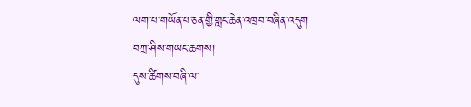ལག་པ་གཡོན་པ་ཅན་གྱི་གླང་ཆེན་འཁྲབ་བཞིན་འདུག
བཀྲ་ཤིས་གཡང་ཆགས།
དུས་ཚིགས་བཞི་ལ་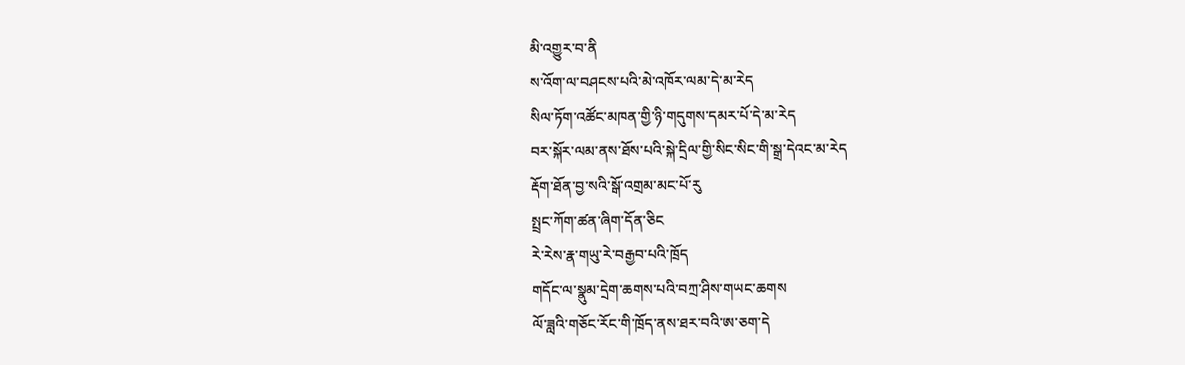མི་འགྱུར་བ་ནི
ས་འོག་ལ་བཤངས་པའི་མེ་འཁོར་ལམ་དེ་མ་རེད
སིལ་ཏོག་འཚོང་མཁན་གྱི་ཉི་གདུགས་དམར་པོ་དེ་མ་རེད
བར་སྐོར་ལམ་ནས་ཐོས་པའི་སྐེ་དྲིལ་གྱི་སིང་སིང་གི་སྒྲ་དེའང་མ་རེད
རྡོག་ཐོན་བྱ་སའི་སྒོ་འགྲམ་མང་པོ་རུ
སྤྲང་ཀོག་ཚན་ཞིག་དོན་ཅིང
རེ་རེས་རྣ་གཡུ་རེ་བརྒྱབ་པའི་ཁྲོད
གདོང་ལ་སྣུམ་དྲེག་ཆགས་པའི་བཀྲ་ཤིས་གཡང་ཆགས
ལོ་ཟླའི་གཅོང་རོང་གི་ཁྲོད་ནས་ཐར་བའི་ཨ་ཅག་དེ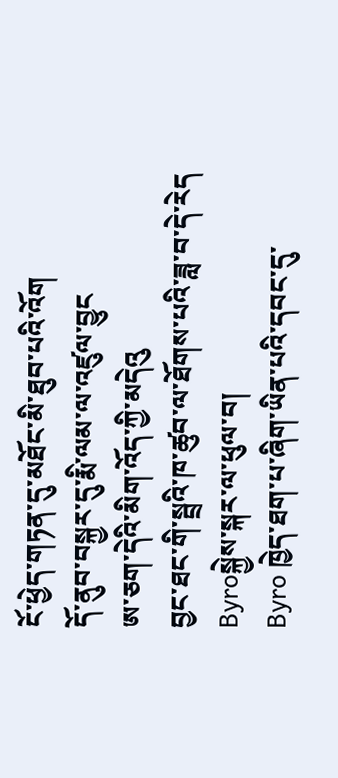ངོ་ཕྱེད་གཏན་དུ་མཐོང་མི་ཐུབ་པའི་འོག
དོ་ནུབ་བསྐྱར་དུ་རྨི་ལམ་ལ་འཛུལ་བྱུང
ཨ་ཅག་དེའི་མིག་འོད་ཀྱི་མདེའུ
བྱང་ཐང་གི་སྦྲའི་ཁ་ཚུབ་ལ་ཐོགས་པའི་ཟླ་བ་དེ་རེད
Byroསྐྱེས་སྐར་ལ་ཕུལ་བ།
Byro ཁྱེད་ཐག་པ་ཞིག་ཡིན་པའི་དབང་དུ་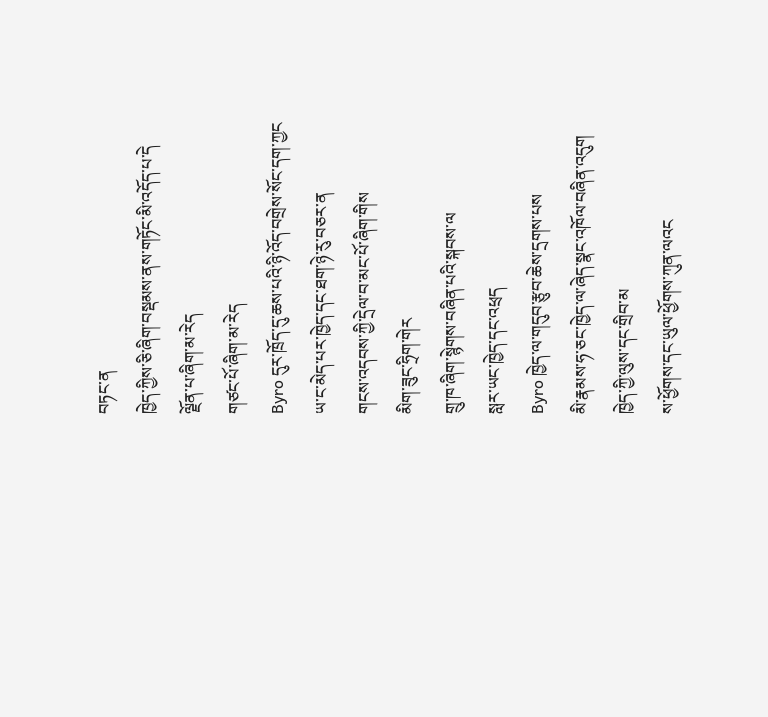བཏང་ན
ཁྱེད་ཀྱིས་ཅི་ཞིག་བསྡམས་ནས་གཏོང་མི་འདོད་པ་དེ
ལྗོན་པ་ཞིག་མ་རེད
གཙང་པོ་ཞིག་མ་རེད
Byro དུར་ཁྲོད་དུ་ཆས་པའི་ཉི་འོད་བགྲེས་སོང་དག་ཀྱང
ཡ་ང་མེད་པར་ཁྱེད་དང་ཐག་ཉེ་རུ་བཅར་ན
གངས་འདབས་ཀྱི་དྲེལ་བ་མང་པོ་ཞིག་གིས
མིག་ཟུང་ཧྲིག་གེར
གྲུ་ཁ་ཞིག་སྙེགས་བཞིན་པའི་སྐབས་ལ
སླར་ཡང་ཁྱེད་དང་འཕྲད
Byro ཁྱེད་ལ་གདུབ་རྩུབ་ཆེས་དྲགས་པས
མི་རྣམས་ཧ་ཅང་ཁྱེད་ལ་ཞེད་སྣང་འཁོལ་བཞིན་འདུག
ཁྱེད་ཀྱི་ལུས་དང་གྲིབ་མ
ས་ཕྱོགས་དང་ཡུལ་ཕྱོགས་ཀུན་ལའང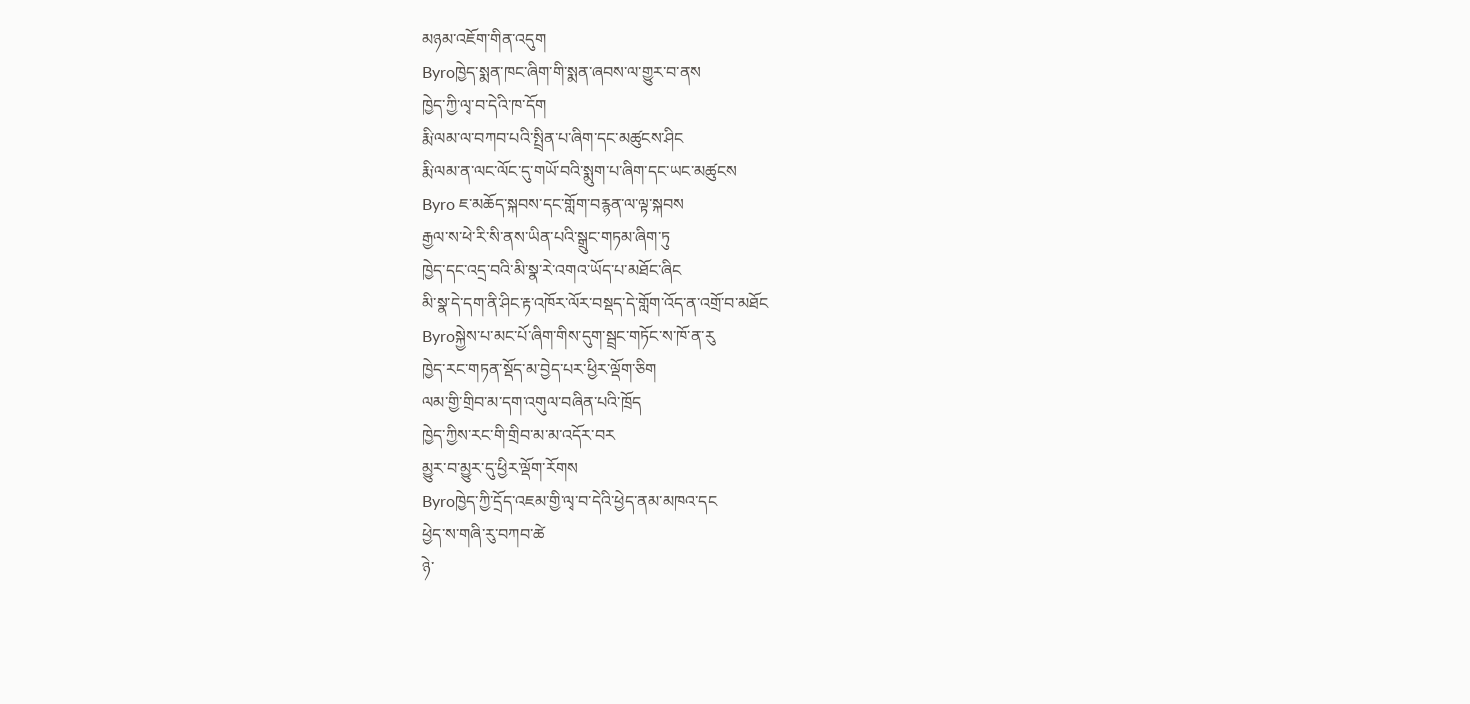མཉམ་འཇོག་གིན་འདུག
Byroཁྱེད་སྨན་ཁང་ཞིག་གི་སྨན་ཞབས་ལ་གྱུར་བ་ནས
ཁྱེད་ཀྱི་ལྭ་བ་དེའི་ཁ་དོག
རྨི་ལམ་ལ་བཀབ་པའི་སྤྲིན་པ་ཞིག་དང་མཚུངས་ཤིང
རྨི་ལམ་ན་ལང་ལོང་དུ་གཡོ་བའི་སྨུག་པ་ཞིག་དང་ཡང་མཚུངས
Byro ཇ་མཆོད་སྐབས་དང་གློག་བརྙན་ལ་ལྟ་སྐབས
རྒྱལ་ས་ཕེ་རི་སི་ནས་ཡིན་པའི་སྒྲུང་གཏམ་ཞིག་ཏུ
ཁྱེད་དང་འདྲ་བའི་མི་སྣ་རེ་འགའ་ཡོད་པ་མཐོང་ཞིང
མི་སྣ་དེ་དག་ནི་ཤིང་རྟ་འཁོར་ལོར་བསྡད་དེ་གློག་འོད་ན་འགྲོ་བ་མཐོང
Byroསྐྱེས་པ་མང་པོ་ཞིག་གིས་དུག་སྦྲང་གཏོང་ས་ཁོ་ན་རུ
ཁྱེད་རང་གཏན་སྡོད་མ་བྱེད་པར་ཕྱིར་ལྡོག་ཅིག
ལམ་གྱི་གྲིབ་མ་དག་འགུལ་བཞིན་པའི་ཁྲོད
ཁྱེད་ཀྱིས་རང་གི་གྲིབ་མ་མ་འདོར་བར
མྱུར་བ་མྱུར་དུ་ཕྱིར་ལྡོག་རོགས
Byroཁྱེད་ཀྱི་དྲོད་འཇམ་གྱི་ལྭ་བ་དེའི་ཕྱེད་ནམ་མཁའ་དང
ཕྱེད་ས་གཞི་རུ་བཀབ་ཚེ
ཉེ་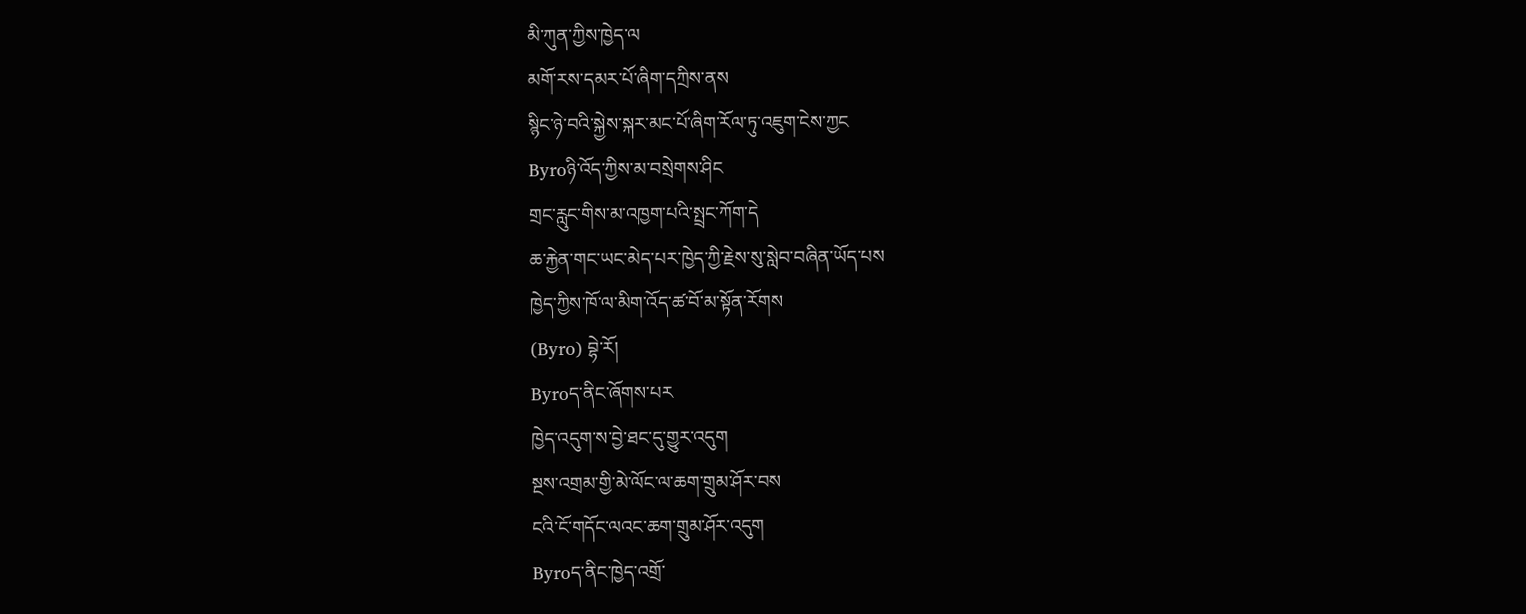མི་ཀུན་ཀྱིས་ཁྱེད་ལ
མགོ་རས་དམར་པོ་ཞིག་དཀྲིས་ནས
སྙིང་ཉེ་བའི་སྐྱེས་སྐར་མང་པོ་ཞིག་རོལ་ཏུ་འཇུག་ངེས་ཀྱང
Byroཉི་འོད་ཀྱིས་མ་བསྲེགས་ཤིང
གྲང་རླུང་གིས་མ་འཁྱག་པའི་སྤྲང་ཀོག་དེ
ཆ་རྐྱེན་གང་ཡང་མེད་པར་ཁྱེད་ཀྱི་རྗེས་སུ་སླེབ་བཞིན་ཡོད་པས
ཁྱེད་ཀྱིས་ཁོ་ལ་མིག་འོད་ཚ་བོ་མ་སྟོན་རོགས
(Byro) བྷེ་རོ།
Byroད་ནིང་ཞོགས་པར
ཁྱེད་འདུག་ས་བྱེ་ཐང་དུ་གྱུར་འདུག
སྔས་འགྲམ་གྱི་མེ་ལོང་ལ་ཆག་གྲུམ་ཤོར་བས
ངའི་ངོ་གདོང་ལའང་ཆག་གྲུམ་ཤོར་འདུག
Byroད་ནིང་ཁྱེད་འགྲོ་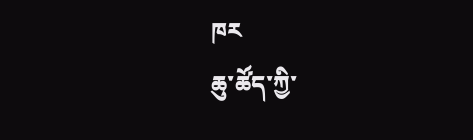ཁར
ཆུ་ཚོད་ཀྱི་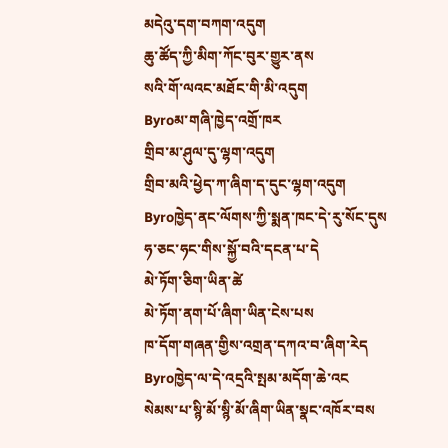མདེའུ་དག་བཀག་འདུག
ཆུ་ཚོད་ཀྱི་མིག་ཀོང་བུར་གྱུར་ནས
སའི་གོ་ལའང་མཐོང་གི་མི་འདུག
Byroམ་གཞི་ཁྱེད་འགྲོ་ཁར
གྲིབ་མ་ཤུལ་དུ་ལྷག་འདུག
གྲིབ་མའི་ཕྱེད་ཀ་ཞིག་ད་དུང་ལྷག་འདུག
Byroཁྱེད་ནང་ལོགས་ཀྱི་སྨན་ཁང་དེ་རུ་སོང་དུས
ཧ་ཅང་ཧང་གིས་སྐྱོ་བའི་དངན་པ་དེ
མེ་ཏོག་ཅིག་ཡིན་ཚེ
མེ་ཏོག་ནག་པོ་ཞིག་ཡིན་ངེས་པས
ཁ་དོག་གཞན་གྱིས་འགྲན་དཀའ་བ་ཞིག་རེད
Byroཁྱེད་ལ་དེ་འདྲའི་སྤམ་མདོག་ཆེ་འང
སེམས་པ་སྙི་མོ་སྙི་མོ་ཞིག་ཡིན་སྣང་འཁོར་བས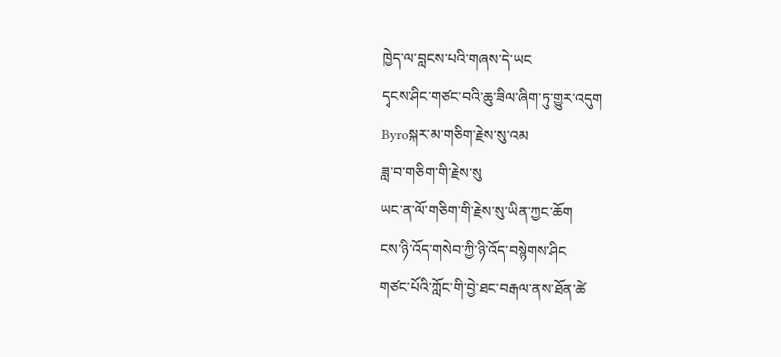ཁྱེད་ལ་བླངས་པའི་གཞས་དེ་ཡང
དྭངས་ཤིང་གཙང་བའི་ཆུ་ཟིལ་ཞིག་ཏུ་གྱུར་འདུག
Byroསྐར་མ་གཅིག་རྗེས་སུ་འམ
ཟླ་བ་གཅིག་གི་རྗེས་སུ
ཡང་ན་ལོ་གཅིག་གི་རྗེས་སུ་ཡིན་ཀྱང་ཆོག
ངས་ཉི་འོད་གསེབ་ཀྱི་ཉི་འོད་བསྙེགས་ཤིང
གཙང་པོའི་ཀློང་གི་བྱེ་ཐང་བརྒལ་ནས་ཐོན་ཚེ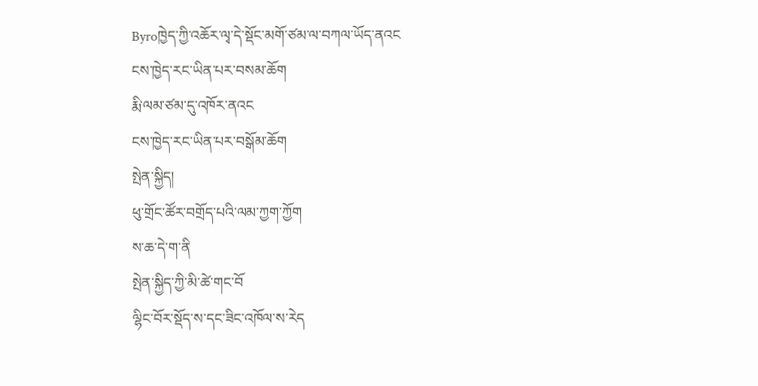Byroཁྱེད་ཀྱི་འཆོར་ལྭ་དེ་སྡོང་མགོ་ཙམ་ལ་བཀལ་ཡོད་ནའང
ངས་ཁྱེད་རང་ཡིན་པར་བསམ་ཆོག
རྨི་ལམ་ཙམ་དུ་འཁོར་ནའང
ངས་ཁྱེད་རང་ཡིན་པར་བསྒོམ་ཆོག
སྤེན་སྐྱིད།
ཕུ་གྲོང་ཚོར་བགྲོད་པའི་ལམ་ཀྱག་ཀྱོག
ས་ཆ་དེ་ག་ནི
སྤེན་སྐྱིད་ཀྱི་མི་ཚེ་གང་བོ
ལྷིང་བོར་སྡོད་ས་དང་ཟིང་འཁོལ་ས་རེད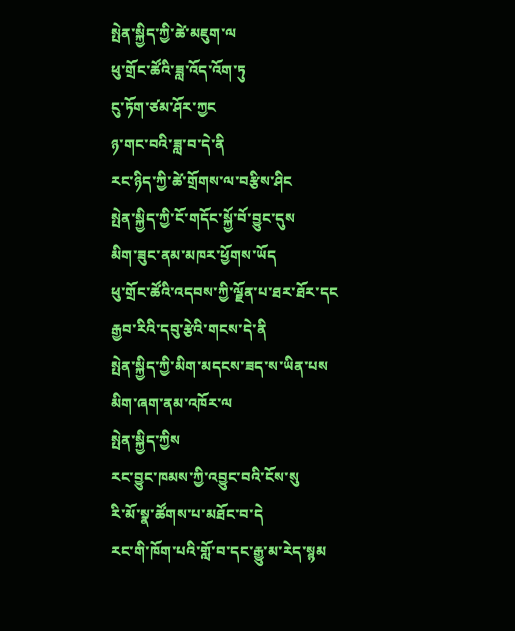སྤེན་སྐྱིད་ཀྱི་ཚེ་མཇུག་ལ
ཕུ་གྲོང་ཚོའི་ཟླ་འོད་འོག་ཏུ
ངུ་ཏོག་ཙམ་ཤོར་ཀྱང
ཉ་གང་བའི་ཟླ་བ་དེ་ནི
རང་ཉིད་ཀྱི་ཚེ་གྲོགས་ལ་བརྩིས་ཤིང
སྤེན་སྐྱིད་ཀྱི་ངོ་གདོང་སྐྱོ་བོ་བྱུང་དུས
མིག་ཟུང་ནམ་མཁར་ཕྱོགས་ཡོད
ཕུ་གྲོང་ཚོའི་འདབས་ཀྱི་ལྗོན་པ་ཐར་ཐོར་དང
རྒྱབ་རིའི་དབུ་རྩེའི་གངས་དེ་ནི
སྤེན་སྐྱིད་ཀྱི་མིག་མདངས་ཟད་ས་ཡིན་པས
མིག་ཞག་ནམ་འཁོར་ལ
སྤེན་སྐྱིད་ཀྱིས
རང་བྱུང་ཁམས་ཀྱི་འབྱུང་བའི་ངོས་སུ
རི་མོ་སྣ་ཚོགས་པ་མཐོང་བ་དེ
རང་གི་ཁོག་པའི་གློ་བ་དང་རྒྱུ་མ་རེད་སྙམ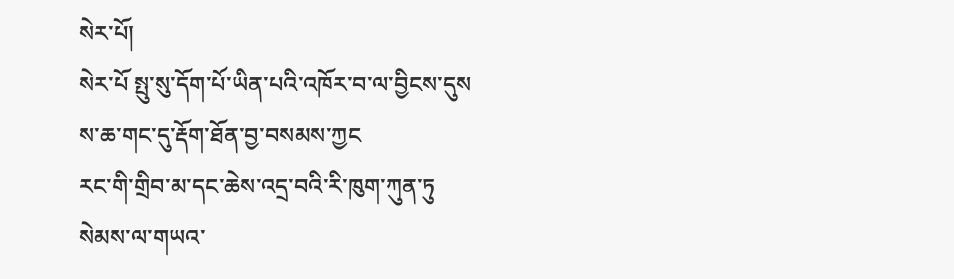སེར་པོ།
སེར་པོ སྤུ་སུ་དོག་པོ་ཡིན་པའི་འཁོར་བ་ལ་བྱིངས་དུས
ས་ཆ་གང་དུ་རྡོག་ཐོན་བྱ་བསམས་ཀྱང
རང་གི་གྲིབ་མ་དང་ཆེས་འདྲ་བའི་རི་ཁུག་ཀུན་ཏུ
སེམས་ལ་གཡའ་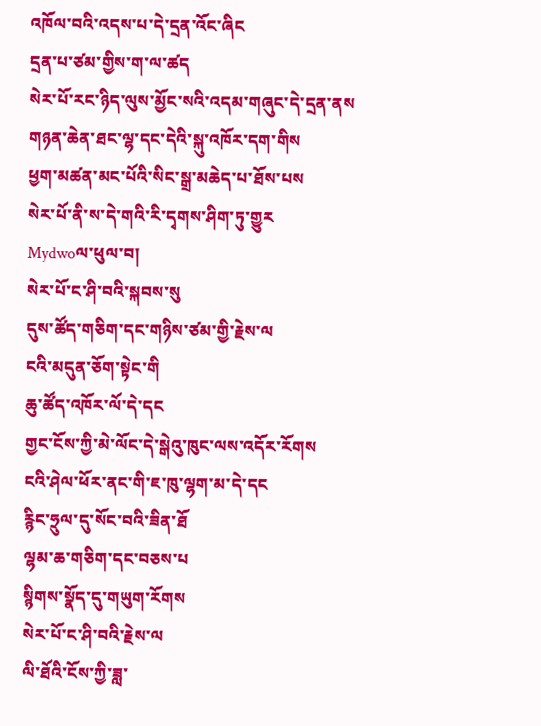འཁོལ་བའི་འདས་པ་དེ་དྲན་འོང་ཞིང
དྲན་པ་ཙམ་གྱིས་ག་ལ་ཚད
སེར་པོ་རང་ཉིད་ལུས་མྱོང་སའི་འདམ་གཞུང་དེ་དྲན་ནས
གཉན་ཆེན་ཐང་ལྷ་དང་དེའི་སྐུ་འཁོར་དག་གིས
ཕྱག་མཚན་མང་པོའི་སིང་སྒྲ་མཆེད་པ་ཐོས་པས
སེར་པོ་ནི་ས་དེ་གའི་རི་དྭགས་ཤིག་ཏུ་གྱུར
Mydwoལ་ཕུལ་བ།
སེར་པོ་ང་ཤི་བའི་སྐབས་སུ
དུས་ཚོད་གཅིག་དང་གཉིས་ཙམ་གྱི་རྗེས་ལ
ངའི་མདུན་ཅོག་སྟེང་གི
ཆུ་ཚོད་འཁོར་ལོ་དེ་དང
གྱང་ངོས་ཀྱི་མེ་ལོང་དེ་སྒེའུ་ཁུང་ལས་འདོར་རོགས
ངའི་ཤེལ་ཕོར་ནང་གི་ཇ་ཁུ་ལྷག་མ་དེ་དང
རྙིང་ཧྲུལ་དུ་སོང་བའི་ཟིན་ཐོ
ལྷམ་ཆ་གཅིག་དང་བཅས་པ
སྙིགས་སྣོད་དུ་གཡུག་རོགས
སེར་པོ་ང་ཤི་བའི་རྗེས་ལ
ལི་ཐོའི་ངོས་ཀྱི་ཟླ་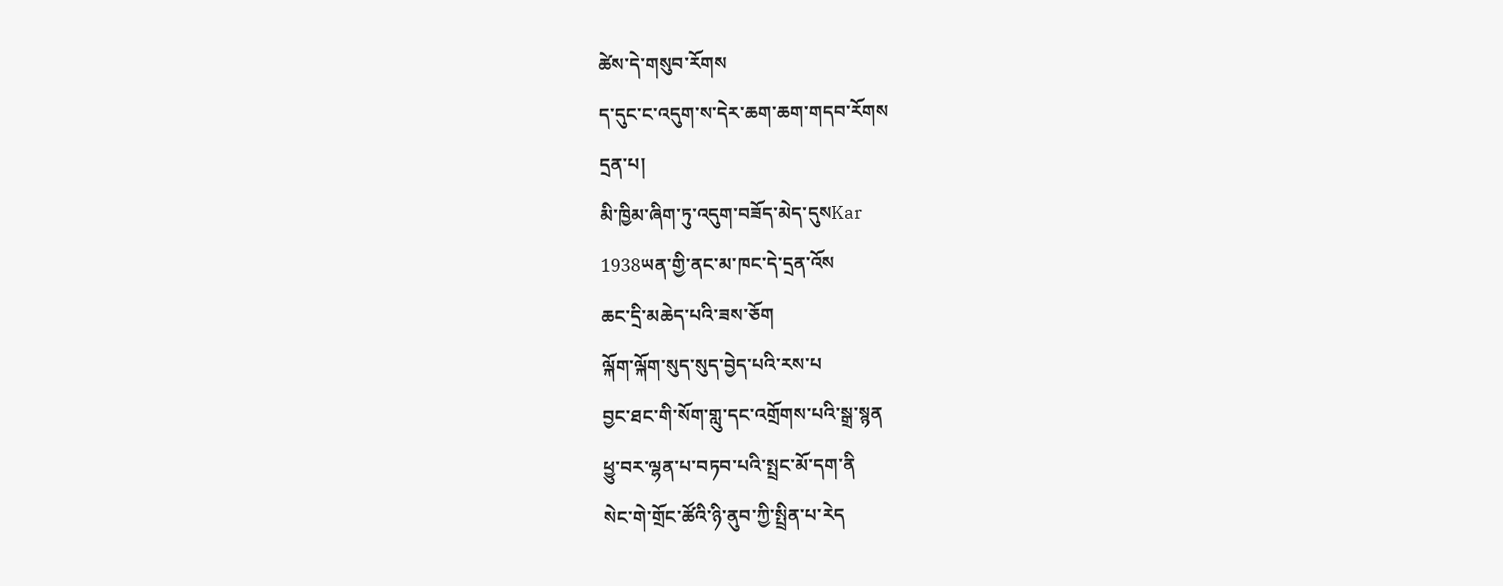ཚེས་དེ་གསུབ་རོགས
ད་དུང་ང་འདུག་ས་དེར་ཆག་ཆག་གདབ་རོགས
དྲན་པ།
མི་ཁྱིམ་ཞིག་ཏུ་འདུག་བཟོད་མེད་དུསKar
1938ཡན་གྱི་ནང་མ་ཁང་དེ་དྲན་འོས
ཆང་དྲི་མཆེད་པའི་ཟས་ཅོག
ལྐོག་ལྐོག་སུད་སུད་བྱེད་པའི་རས་པ
བྱང་ཐང་གི་སོག་གླུ་དང་འགྲོགས་པའི་སྒྲ་སྙན
ཕྱུ་བར་ལྷན་པ་བཏབ་པའི་སྤྲང་མོ་དག་ནི
སེང་གེ་གྲོང་ཚོའི་ཉི་ནུབ་ཀྱི་སྤྲིན་པ་རེད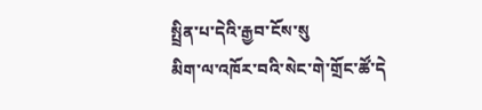སྤྲིན་པ་དེའི་རྒྱབ་ངོས་སུ
མིག་ལ་འཁོར་བའི་སེང་གེ་གྲོང་ཚོ་དེ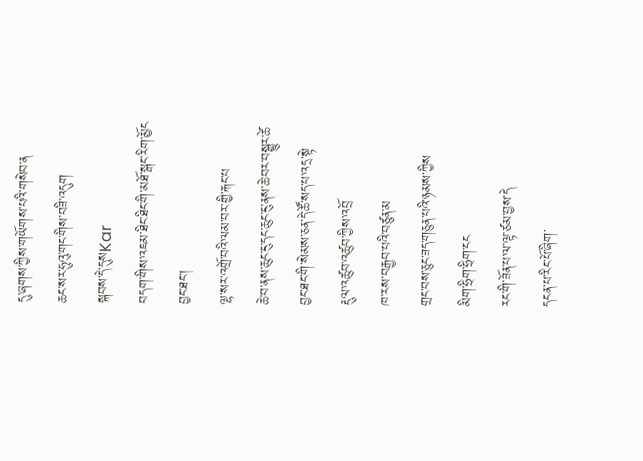དུ་ཞགས་ཀྱིས་གཡོགས་པའི་གསེབ་ན
ཆང་སར་ཧུའུ་གང་གིས་བཟི་འདུག
སྐབས་དེ་དུསKar
བདག་གིས་འཇམ་ཐིང་ཐིང་གི་མཐོ་སྒང་རིག་མྱོང
བྱང་ཐང་།
ལྷ་སར་འགྲོ་བའི་ལམ་བར་གྱི་རྐང་པ
ཆེ་བ་ནས་ཆུང་ངུ་དང་ཆུང་ངུ་ནས་ཆེ་བར་བསྒྱུར་ཚེ
བྱང་ཐང་གི་སེམས་ཅན་དེ་ཚོ་སད་པ་འདྲ་སྟེ
རྡུལ་འཚུབ་འཚུབ་ཀྱིས་འབྲོ
ཁ་རས་བརྒྱབ་པའི་བཙུན་མ
གྲང་བས་ཅུང་ཟད་གཅུན་པའི་ཉམས་ཀྱིས
མིག་ཧྲིག་ཧྲིག་ངང
རང་གི་ཟོན་པ་ལ་ལྟ་ཙམ་བྱས་དེ
དངན་པ་རིང་པོ་ཞིག་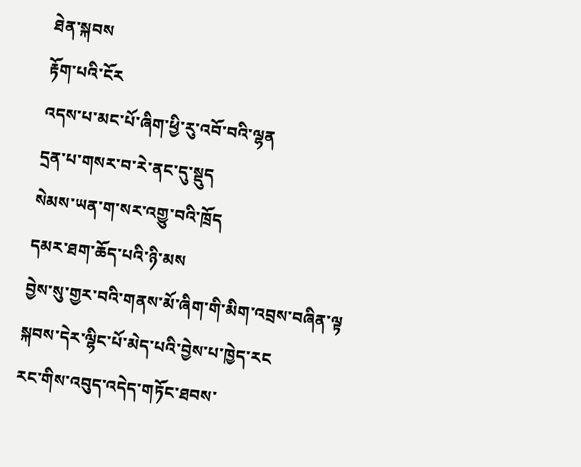ཐེན་སྐབས
རྟོག་པའི་ངོར
འདས་པ་མང་པོ་ཞིག་ཕྱི་རུ་འབོ་བའི་ལྷན
དྲན་པ་གསར་བ་རེ་ནང་དུ་སྡུད
སེམས་ཡན་ག་སར་འགྱུ་བའི་ཁྲོད
དམར་ཐག་ཆོད་པའི་ཉི་མས
བྱེས་སུ་གྱར་བའི་གནས་མོ་ཞིག་གི་མིག་འབྲས་བཞིན་ལྟ
སྐབས་དེར་ལྷིང་པོ་མེད་པའི་བྱེས་པ་ཁྱེད་རང
རང་གིས་འབུད་འདེད་གཏོང་ཐབས་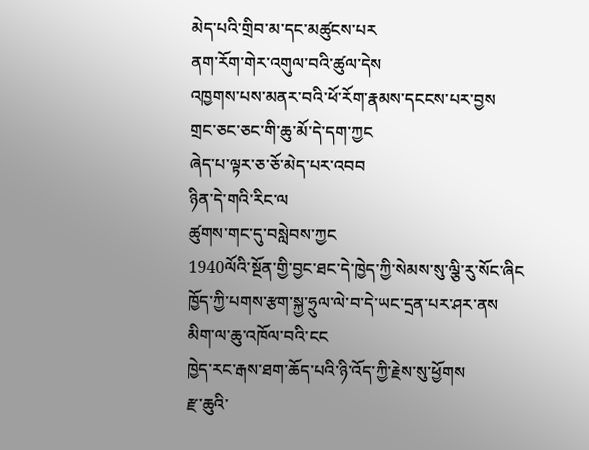མེད་པའི་གྲིབ་མ་དང་མཚུངས་པར
ནག་རོག་གེར་འགུལ་བའི་ཚུལ་དེས
འཁྱགས་པས་མནར་བའི་ཕོ་རོག་རྣམས་དངངས་པར་བྱས
གྲང་ཅང་ཅང་གི་ཆུ་མོ་དེ་དག་ཀྱང
ཞེད་པ་ལྟར་ཅ་ཅོ་མེད་པར་འབབ
ཉིན་དེ་གའི་རིང་ལ
ཚུགས་གང་དུ་བསླེབས་ཀྱང
1940ལོའི་སྔོན་གྱི་བྱང་ཐང་དེ་ཁྱེད་ཀྱི་སེམས་སུ་ལྕི་རུ་སོང་ཞིང
ཁྱོད་ཀྱི་པགས་རྩག་སྐྱ་ཧྲུལ་ལེ་བ་དེ་ཡང་དྲན་པར་ཤར་ནས
མིག་ལ་ཆུ་འཁོལ་བའི་ངང
ཁྱེད་རང་རྒས་ཐག་ཆོད་པའི་ཉི་འོད་ཀྱི་རྗེས་སུ་ཕྱོགས
རྫ་ཆུའི་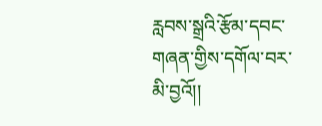རླབས་སྒྲའི་རྩོམ་དབང་གཞན་གྱིས་དགོལ་བར་མི་བྱའོ།།